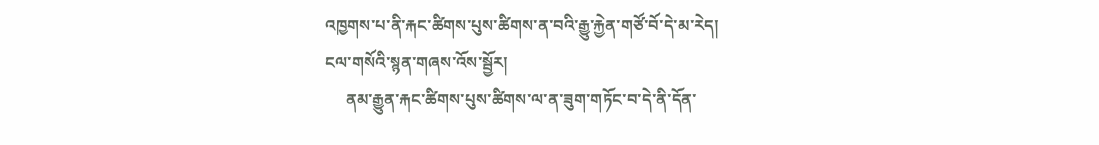འཁྱགས་པ་ནི་རྐང་ཚིགས་པུས་ཚིགས་ན་བའི་རྒྱུ་རྐྱེན་གཙོ་བོ་དེ་མ་རེད།
ངལ་གསོའི་སྙན་གཞས་འོས་སྦྱོར།
     ནམ་རྒྱུན་རྐང་ཚིགས་པུས་ཚིགས་ལ་ན་ཟུག་གཏོང་བ་དེ་ནི་དོན་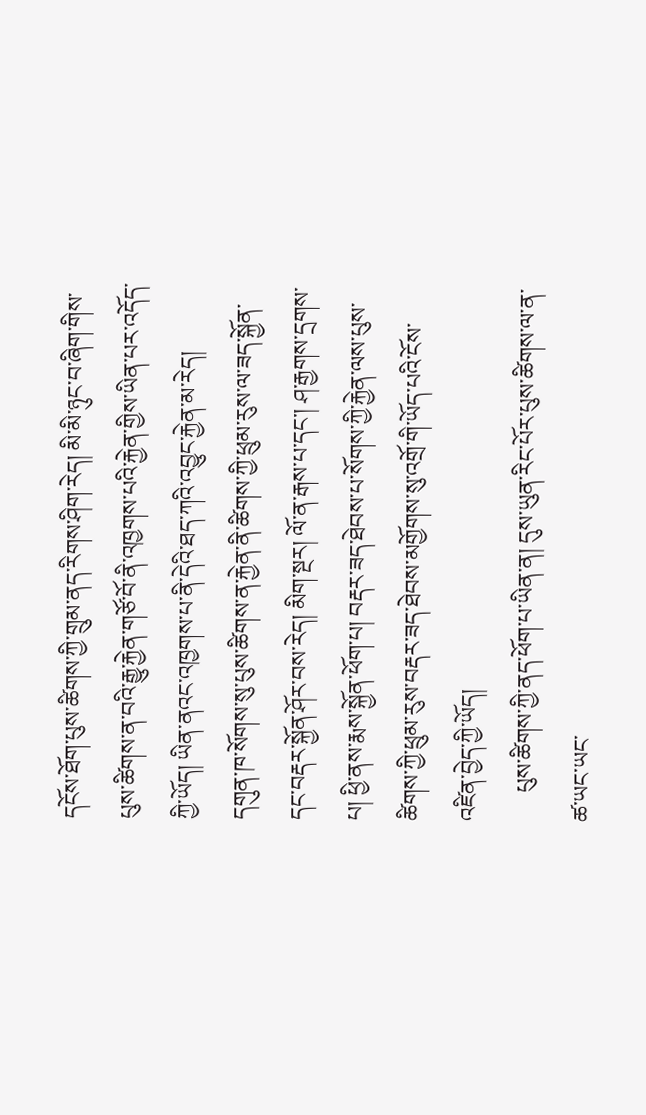དངོས་ཐོག་པུས་ཚིགས་ཀྱི་གྲུམ་ནད་རིགས་ཤིག་རེད། མི་མི་ཉུང་བ་ཞིག་གིས་པུས་ཚིགས་ན་བའི་རྒྱུ་རྐྱེན་གཙོ་བོ་ནི་འཁྱགས་པའི་རྐྱེན་གྱིས་ཡིན་པར་འདོད་ཀྱི་ཡོད། ཡིན་ནའང་འཁྱགས་པ་ནི་དེའི་ཐད་ཀའི་འབྱུང་རྐྱེན་མ་རེད།
དགུན་ཁ་སོགས་སུ་པུས་ཚིགས་ན་རྐྱེན་ནི་ཚིགས་ཀྱི་ཕྲུམ་རུས་ལ་ཟད་སྐྱོན་དང་བརྡར་སྐྱོན་ཤོར་བས་རེད། མིག་སྔར། ལོ་ན་རྒས་པ་དང་། ཤ་རྒྱགས་དྲགས་པ། ཕྱི་ནས་རྨས་སྐྱོན་ཕོག་པ། བརྡར་ཟད་ཐེབས་པ་སོགས་ཀྱི་རྐྱེན་ལས་པུས་ཚིགས་ཀྱི་ཕྲུམ་རུས་བརྡར་ཟད་ཐེབས་མགྱོགས་སུ་འགྲོ་གི་ཡོད་པའི་ངོས་འཛིན་བྱེད་ཀྱི་ཡོད།
     པུས་ཚིགས་ཀྱི་ནད་ཕོག་པ་ཡིན་ན། དུས་ཡུན་རིང་པོར་པུས་ཚིགས་ལ་ན་ཚ་ཡང་ཡང་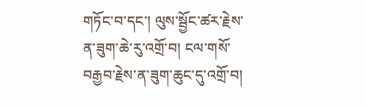གཏོང་བ་དང་། ལུས་སྦྱོང་ཚར་རྗེས་ན་ཟུག་ཆེ་རུ་འགྲོ་བ། ངལ་གསོ་བརྒྱབ་རྗེས་ན་ཟུག་ཆུང་དུ་འགྲོ་བ།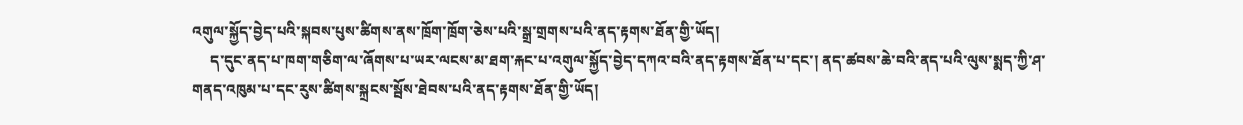འགུལ་སྐྱོད་བྱེད་པའི་སྐབས་པུས་ཚིགས་ནས་ཁྲོག་ཁྲོག་ཅེས་པའི་སྒྲ་གྲགས་པའི་ནད་རྟགས་ཐོན་གྱི་ཡོད།
     ད་དུང་ནད་པ་ཁག་གཅིག་ལ་ཞོགས་པ་ཡར་ལངས་མ་ཐག་རྐང་པ་འགུལ་སྐྱོད་བྱེད་དཀའ་བའི་ནད་རྟགས་ཐོན་པ་དང་། ནད་ཚབས་ཆེ་བའི་ནད་པའི་ལུས་སྨད་ཀྱི་ཤ་གནད་འཁུམ་པ་དང་རུས་ཚིགས་སྐྲངས་སྦོས་ཐེབས་པའི་ནད་རྟགས་ཐོན་གྱི་ཡོད།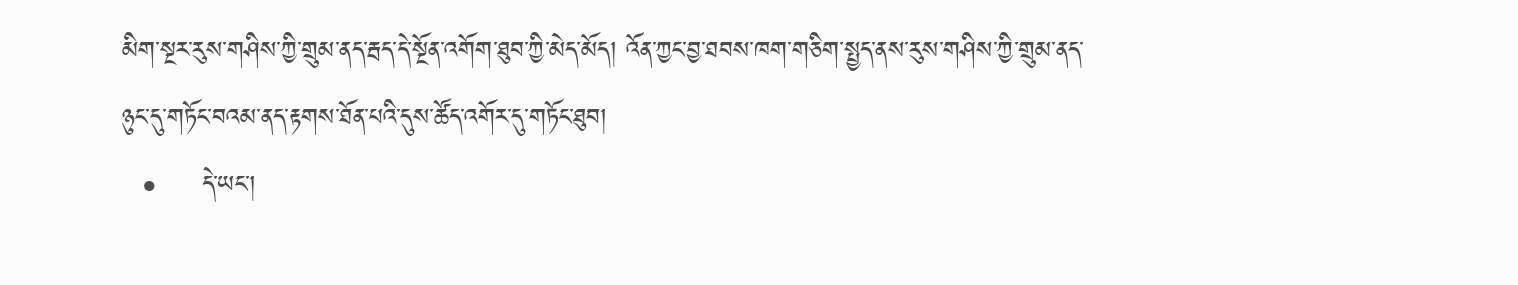མིག་སྔར་རུས་གཤིས་ཀྱི་གྲུམ་ནད་རྦད་དེ་སྔོན་འགོག་ཐུབ་ཀྱི་མེད་མོད། འོན་ཀྱང་བྱ་ཐབས་ཁག་གཅིག་སྤྱད་ནས་རུས་གཤིས་ཀྱི་གྲུམ་ནད་ཉུང་དུ་གཏོང་བའམ་ནད་རྟགས་ཐོན་པའི་དུས་ཚོད་འགོར་དུ་གཏོང་ཐུབ།
  •     དེ་ཡང་།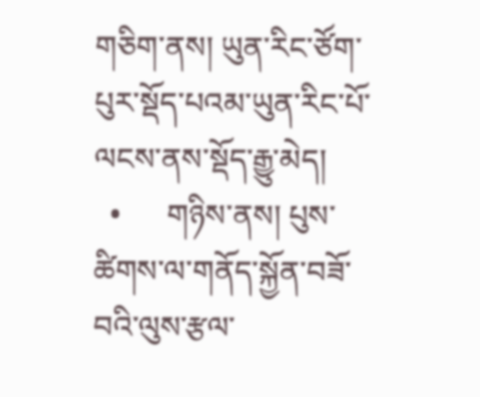གཅིག་ནས། ཡུན་རིང་ཙོག་པུར་སྡོད་པའམ་ཡུན་རིང་པོ་ལངས་ནས་སྡོད་རྒྱུ་མེད།
  •      གཉིས་ནས། པུས་ཚིགས་ལ་གནོད་སྐྱོན་བཟོ་བའི་ལུས་རྩལ་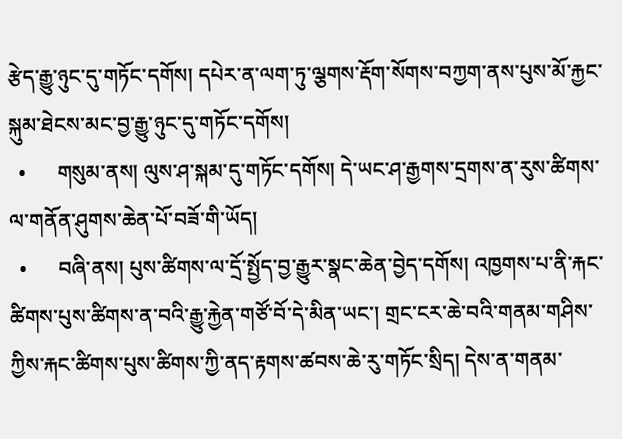རྩེད་རྒྱུ་ཉུང་དུ་གཏོང་དགོས། དཔེར་ན་ལག་ཏུ་ལྕགས་རྡོག་སོགས་བཀྱག་ནས་པུས་མོ་རྐྱང་སྐུམ་ཐེངས་མང་བྱ་རྒྱུ་ཉུང་དུ་གཏོང་དགོས།
  •      གསུམ་ནས། ལུས་ཤ་སྐམ་དུ་གཏོང་དགོས། དེ་ཡང་ཤ་རྒྱགས་དྲགས་ན་རུས་ཚིགས་ལ་གནོན་ཤུགས་ཆེན་པོ་བཟོ་གི་ཡོད།
  •      བཞི་ནས། པུས་ཚིགས་ལ་དྲོ་སྤྱོད་བྱ་རྒྱུར་སྣང་ཆེན་བྱེད་དགོས། འཁྱགས་པ་ནི་རྐང་ཚིགས་པུས་ཚིགས་ན་བའི་རྒྱུ་རྐྱེན་གཙོ་བོ་དེ་མིན་ཡང་། གྲང་ངར་ཆེ་བའི་གནམ་གཤིས་ཀྱིས་རྐང་ཚིགས་པུས་ཚིགས་ཀྱི་ནད་རྟགས་ཚབས་ཆེ་རུ་གཏོང་སྲིད། དེས་ན་གནམ་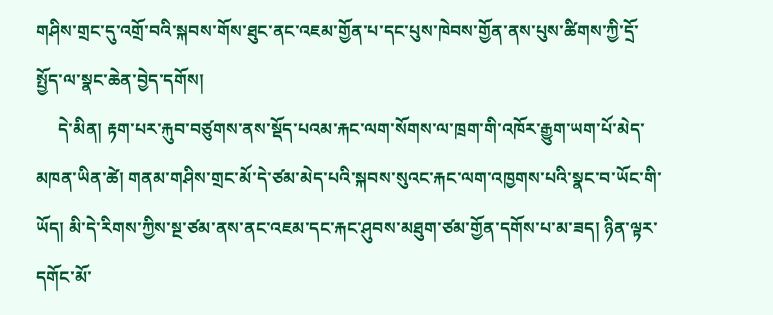གཤིས་གྲང་དུ་འགྲོ་བའི་སྐབས་གོས་ཐུང་ནང་འཇམ་གྱོན་པ་དང་པུས་ཁེབས་གྱོན་ནས་པུས་ཚིགས་ཀྱི་དྲོ་སྤྱོད་ལ་སྣང་ཆེན་བྱེད་དགོས།
     དེ་མིན། རྟག་པར་རྐུབ་བཙུགས་ནས་སྡོད་པའམ་རྐང་ལག་སོགས་ལ་ཁྲག་གི་འཁོར་རྒྱུག་ཡག་པོ་མེད་མཁན་ཡིན་ཚེ། གནམ་གཤིས་གྲང་མོ་དེ་ཙམ་མེད་པའི་སྐབས་སུའང་རྐང་ལག་འཁྱགས་པའི་སྣང་བ་ཡོང་གི་ཡོད། མི་དེ་རིགས་ཀྱིས་སྔ་ཙམ་ནས་ནང་འཇམ་དང་རྐང་ཤུབས་མཐུག་ཙམ་གྱོན་དགོས་པ་མ་ཟད། ཉིན་ལྟར་དགོང་མོ་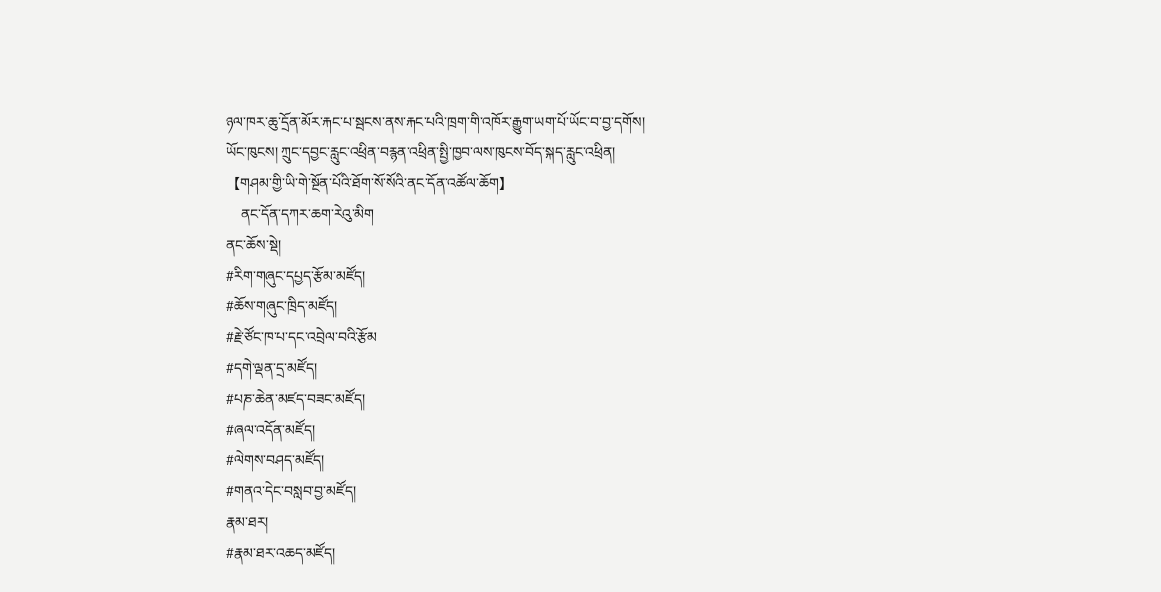ཉལ་ཁར་ཆུ་དྲོན་མོར་རྐང་པ་སྦངས་ནས་རྐང་པའི་ཁྲག་གི་འཁོར་རྒྱུག་ཡག་པོ་ཡོང་བ་བྱ་དགོས།
ཡོང་ཁུངས། ཀྲུང་དབྱང་རླུང་འཕྲིན་བརྙན་འཕྲིན་སྤྱི་ཁྱབ་ལས་ཁུངས་བོད་སྐད་རླུང་འཕྲིན།
【གཤམ་གྱི་ཡི་གེ་སྔོན་པོའི་ཐོག་སོ་སོའི་ནང་དོན་འཚོལ་ཆོག】
    ནང་དོན་དཀར་ཆག་རེའུ་མིག
ནང་ཆོས་སྡེ།
#རིག་གཞུང་དཔྱད་རྩོམ་མཛོད།
#ཆོས་གཞུང་ཁྲིད་མཛོད།
#རྗེ་ཙོང་ཁ་པ་དང་འབྲེལ་བའི་རྩོམ
#དགེ་ལྡན་དྲ་མཛོད།
#པཎ་ཆེན་མཛད་བཟང་མཛོད།
#ཞལ་འདོན་མཛོད།
#ལེགས་བཤད་མཛོད།
#གནའ་དེང་བསླབ་བྱ་མཛོད།
རྣམ་ཐར།
#རྣམ་ཐར་འཆད་མཛོད།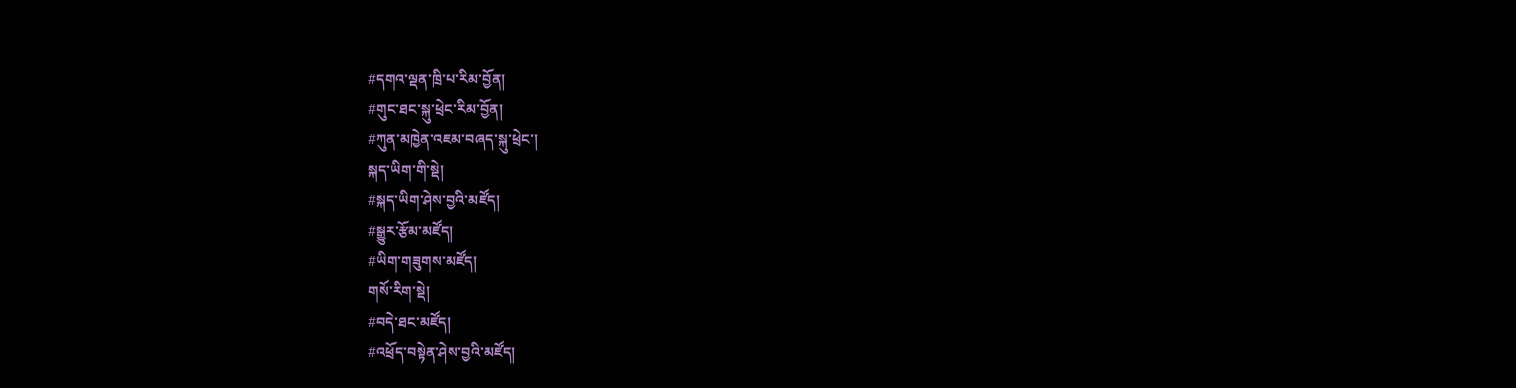#དགའ་ལྡན་ཁྲི་པ་རིམ་བྱོན།
#གུང་ཐང་སྐུ་ཕྲེང་རིམ་བྱོན།
#ཀུན་མཁྱེན་འཇམ་བཞད་སྐུ་ཕྲེང་།
སྐད་ཡིག་གི་སྡེ།
#སྐད་ཡིག་ཤེས་བྱའི་མཛོད།
#སྒྱུར་རྩོམ་མཛོད།
#ཡིག་གཟུགས་མཛོད།
གསོ་རིག་སྡེ།
#བདེ་ཐང་མཛོད།
#འཕྲོད་བསྟེན་ཤེས་བྱའི་མཛོད།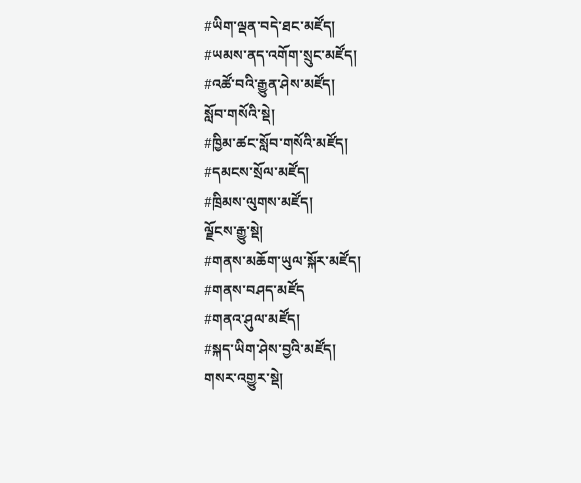#ཡིག་ལྡན་བདེ་ཐང་མཛོད།
#ཡམས་ནད་འགོག་སྲུང་མཛོད།
#འཚོ་བའི་རྒྱུན་ཤེས་མཛོད།
སློབ་གསོའི་སྡེ།
#ཁྱིམ་ཚང་སློབ་གསོའི་མཛོད།
#དམངས་སྲོལ་མཛོད།
#ཁྲིམས་ལུགས་མཛོད།
ལྗོངས་རྒྱུ་སྡེ།
#གནས་མཆོག་ཡུལ་སྐོར་མཛོད།
#གནས་བཤད་མཛོད
#གནའ་ཤུལ་མཛོད།
#སྐད་ཡིག་ཤེས་བྱའི་མཛོད།
གསར་འགྱུར་སྡེ།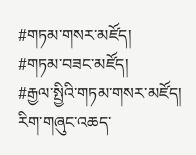#གཏམ་གསར་མཛོད།
#གཏམ་བཟང་མཛོད།
#རྒྱལ་སྤྱིའི་གཏམ་གསར་མཛོད།
རིག་གཞུང་འཆད་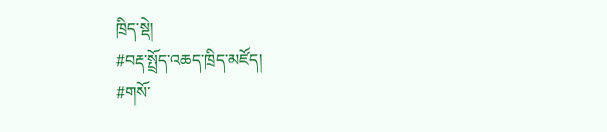ཁྲིད་སྡེ།
#བརྡ་སྤྲོད་འཆད་ཁྲིད་མཛོད།
#གསོ་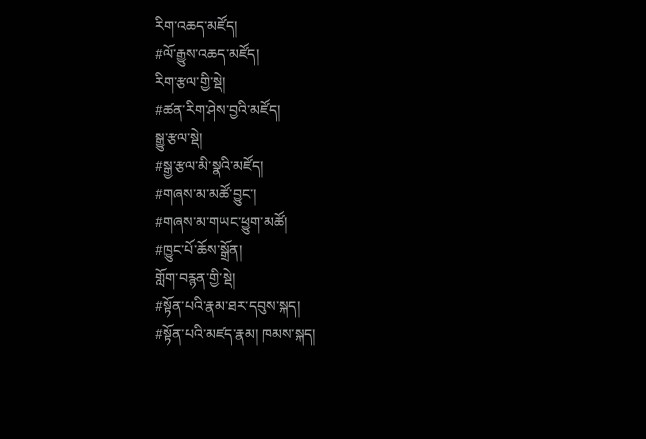རིག་འཆད་མཛོད།
#ལོ་རྒྱུས་འཆད་མཛོད།
རིག་རྩལ་གྱི་སྡེ།
#ཚན་རིག་ཤེས་བྱའི་མཛོད།
སྒྱུ་རྩལ་སྡེ།
#སྒྱ་རྩལ་མི་སྣའི་མཛོད།
#གཞས་མ་མཚོ་བྱུང་།
#གཞས་མ་གཡང་ཕྱུག་མཚོ།
#ཁྱུང་པོ་ཆོས་སྒྲོན།
གློག་བརྙན་གྱི་སྡེ།
#སྟོན་པའི་རྣམ་ཐར་དབུས་སྐད།
#སྟོན་པའི་མཛད་རྣམ། ཁམས་སྐད།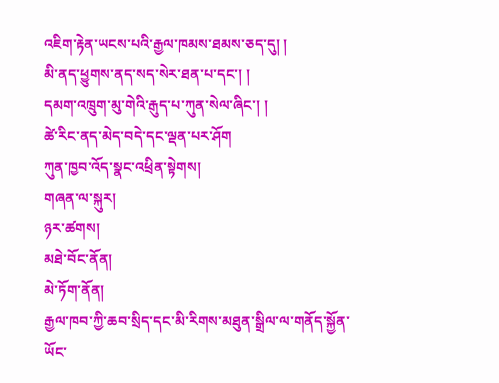འཇིག་རྟེན་ཡངས་པའི་རྒྱལ་ཁམས་ཐམས་ཅད་དུ། །
མི་ནད་ཕྱུགས་ནད་སད་སེར་ཐན་པ་དང་། །
དམག་འཁྲུག་མུ་གེའི་རྒུད་པ་ཀུན་སེལ་ཞིང་། །
ཚེ་རིང་ནད་མེད་བདེ་དང་ལྡན་པར་ཤོག
ཀུན་ཁྱབ་འོད་སྣང་འཕྲིན་སྟེགས།
གཞན་ལ་སྐུར།
ཉར་ཚགས།
མཐེ་བོང་ནོན།
མེ་ཏོག་ནོན།
རྒྱལ་ཁབ་ཀྱི་ཆབ་སྲིད་དང་མི་རིགས་མཐུན་སྒྲིལ་ལ་གནོད་སྐྱོན་ཡོང་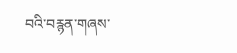བའི་བརྙན་གཞས་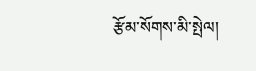རྩོམ་སོགས་མི་སྤེལ།